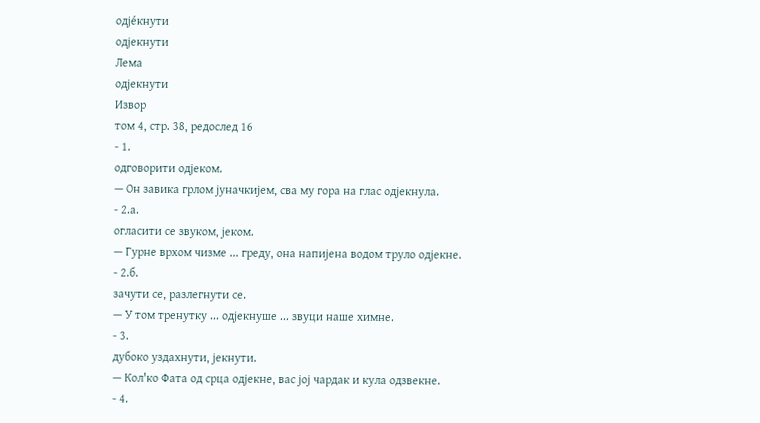одје́кнути
одјекнути
Лема
одјекнути
Извор
том 4, стр. 38, редослед 16
- 1.
одговорити одјеком.
— Он завика грлом јуначкијем, сва му гора на глас одјекнула.
- 2.а.
огласити се звуком, јеком.
— Гурне врхом чизме ... греду, она напијена водом труло одјекне.
- 2.б.
зачути се, разлегнути се.
— У том тренутку ... одјекнуше ... звуци наше химне.
- 3.
дубоко уздахнути, јекнути.
— Кол'ко Фата од срца одјекне, вас јој чардак и кула одзвекне.
- 4.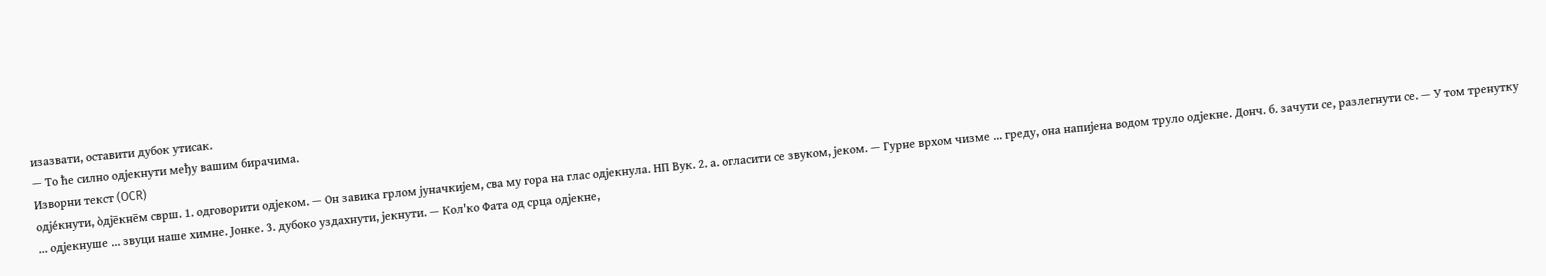изазвати, оставити дубок утисак.
— То ће силно одјекнути међу вашим бирачима.
Изворни текст (OCR)
одје́кнути, о̀дје̄кне̄м сврш. 1. одговорити одјеком. — Он завика грлом јуначкијем, сва му гора на глас одјекнула. НП Вук. 2. а. огласити се звуком, јеком. — Гурне врхом чизме ... греду, она напијена водом труло одјекне. Донч. б. зачути се, разлегнути се. — У том тренутку ... одјекнуше ... звуци наше химне. Јонке. 3. дубоко уздахнути, јекнути. — Кол'ко Фата од срца одјекне,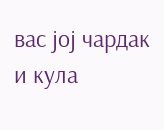вас јој чардак и кула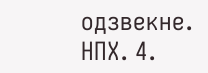одзвекне. НПХ. 4.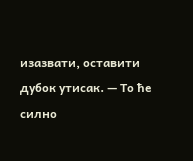изазвати, оставити дубок утисак. — То ће силно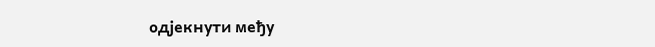одјекнути међу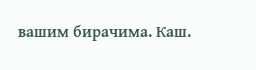вашим бирачима. Каш.